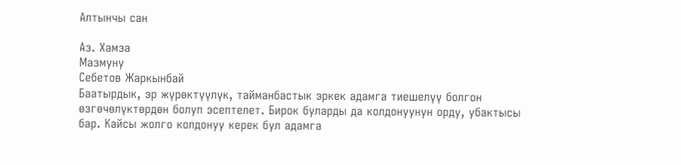Алтынчы сан

Аз. Хамза
Мазмуну
Cебетов Жаркынбай
Баатырдык, эр жүрөктүүлүк, тайманбастык эркек адамга тиешелүү болгон өзгөчөлүктөрдөн болуп эсептелет. Бирок буларды да колдонуунун орду, убактысы бар. Кайсы жолго колдонуу керек бул адамга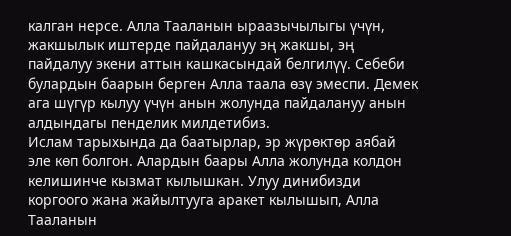калган нерсе. Алла Тааланын ыраазычылыгы үчүн, жакшылык иштерде пайдалануу эң жакшы, эң пайдалуу экени аттын кашкасындай белгилүү. Себеби булардын баарын берген Алла таала өзү эмеспи. Демек ага шүгүр кылуу үчүн анын жолунда пайдалануу анын алдындагы пенделик милдетибиз.
Ислам тарыхында да баатырлар, эр жүрөктөр аябай эле көп болгон. Алардын баары Алла жолунда колдон келишинче кызмат кылышкан. Улуу динибизди коргоого жана жайылтууга аракет кылышып, Алла Тааланын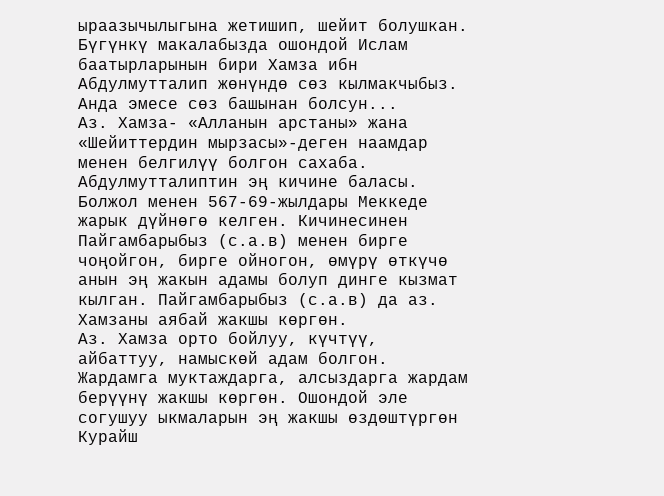ыраазычылыгына жетишип, шейит болушкан. Бүгүнкү макалабызда ошондой Ислам баатырларынын бири Хамза ибн Абдулмутталип жөнүндө сөз кылмакчыбыз. Анда эмесе сөз башынан болсун...
Аз. Хамза- «Алланын арстаны» жана «Шейиттердин мырзасы»-деген наамдар менен белгилүү болгон сахаба. Абдулмутталиптин эң кичине баласы. Болжол менен 567-69-жылдары Меккеде жарык дүйнөгө келген. Кичинесинен Пайгамбарыбыз (с.а.в) менен бирге чоңойгон, бирге ойногон, өмүрү өткүчө анын эң жакын адамы болуп динге кызмат кылган. Пайгамбарыбыз (с.а.в) да аз. Хамзаны аябай жакшы көргөн.
Аз. Хамза орто бойлуу, күчтүү, айбаттуу, намыскөй адам болгон. Жардамга муктаждарга, алсыздарга жардам берүүнү жакшы көргөн. Ошондой эле согушуу ыкмаларын эң жакшы өздөштүргөн Курайш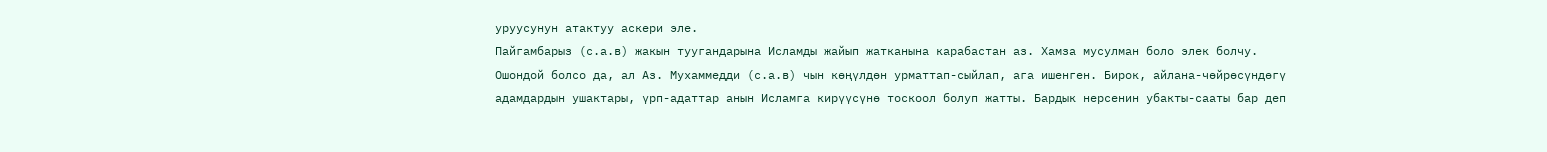уруусунун атактуу аскери эле.
Пайгамбарыз (с.а.в) жакын туугандарына Исламды жайып жатканына карабастан аз. Хамза мусулман боло элек болчу. Ошондой болсо да, ал Аз. Мухаммедди (с.а.в) чын көңүлдөн урматтап-сыйлап, ага ишенген. Бирок, айлана-чөйрөсүндөгү адамдардын ушактары, үрп-адаттар анын Исламга кирүүсүнө тоскоол болуп жатты. Бардык нерсенин убакты-сааты бар деп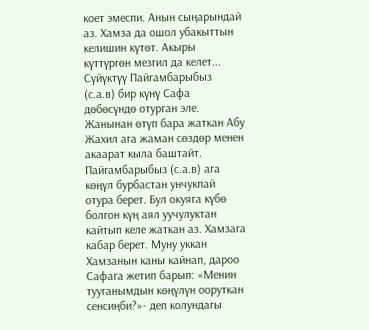коет эмеспи. Анын сыңарындай аз. Хамза да ошол убакыттын келишин күтөт. Акыры күттүргөн мезгил да келет...
Сүйүктүү Пайгамбарыбыз (с.а.в) бир күнү Сафа дөбөсүндө отурган эле. Жанынан өтүп бара жаткан Абу Жахил ага жаман сөздөр менен акаарат кыла баштайт. Пайгамбарыбыз (с.а.в) ага көңүл бурбастан унчукпай отура берет. Бул окуяга күбө болгон күң аял уучулуктан кайтып келе жаткан аз. Хамзага кабар берет. Муну уккан Хамзанын каны кайнап, дароо Сафага жетип барып: «Менин тууганымдын көңүлүн ооруткан сенсиңби?»- деп колундагы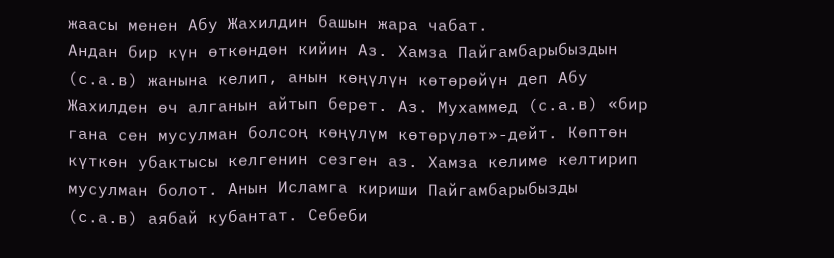жаасы менен Абу Жахилдин башын жара чабат.
Андан бир күн өткөндөн кийин Аз. Хамза Пайгамбарыбыздын (с.а.в) жанына келип, анын көңүлүн көтөрөйүн деп Абу Жахилден өч алганын айтып берет. Аз. Мухаммед (с.а.в) «бир гана сен мусулман болсоң көңүлүм көтөрүлөт»-дейт. Көптөн күткөн убактысы келгенин сезген аз. Хамза келиме келтирип мусулман болот. Анын Исламга кириши Пайгамбарыбызды (с.а.в) аябай кубантат. Себеби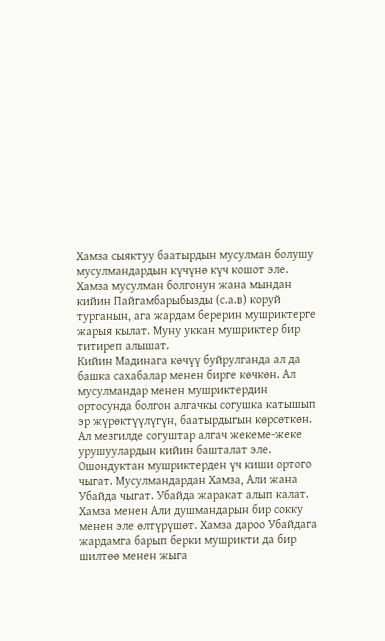Хамза сыяктуу баатырдын мусулман болушу мусулмандардын күчүнө күч кошот эле. Хамза мусулман болгонун жана мындан кийин Пайгамбарыбызды (с.а.в) коруй турганын, ага жардам берерин мушриктерге жарыя кылат. Муну уккан мушриктер бир титиреп алышат.
Кийин Мадинага көчүү буйрулганда ал да башка сахабалар менен бирге көчкөн. Ал мусулмандар менен мушриктердин ортосунда болгон алгачкы согушка катышып эр жүрөктүүлүгүн, баатырдыгын көрсөткөн. Ал мезгилде согуштар алгач жекеме-жеке урушуулардын кийин башталат эле. Ошондуктан мушриктерден үч киши ортого чыгат. Мусулмандардан Хамза, Али жана Убайда чыгат. Убайда жаракат алып калат. Хамза менен Али душмандарын бир сокку менен эле өлтүрүшөт. Хамза дароо Убайдага жардамга барып берки мушрикти да бир шилтөө менен жыга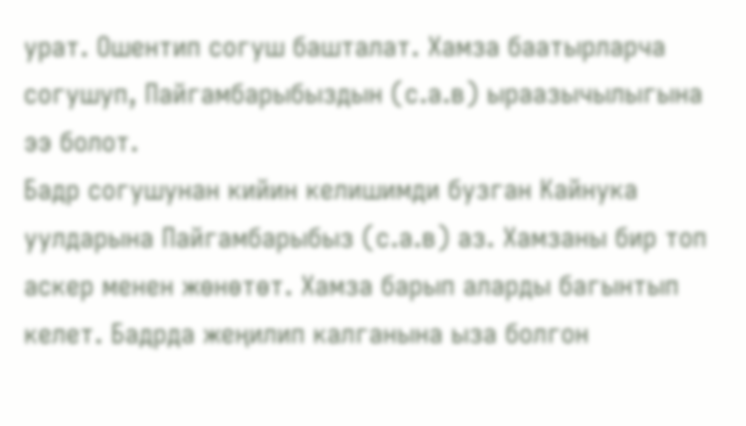урат. Ошентип согуш башталат. Хамза баатырларча согушуп, Пайгамбарыбыздын (с.а.в) ыраазычылыгына ээ болот.
Бадр согушунан кийин келишимди бузган Кайнука уулдарына Пайгамбарыбыз (с.а.в) аз. Хамзаны бир топ аскер менен жөнөтөт. Хамза барып аларды багынтып келет. Бадрда жеңилип калганына ыза болгон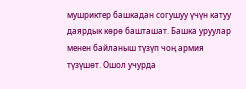мушриктер башкадан согушуу үчүн катуу даярдык көрө башташат. Башка уруулар менен байланыш түзүп чоң армия түзүшөт. Ошол учурда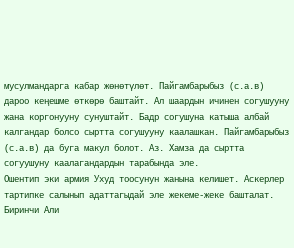мусулмандарга кабар жөнөтүлөт. Пайгамбарыбыз (с.а.в) дароо кеңешме өткөрө баштайт. Ал шаардын ичинен согушууну жана коргонууну сунуштайт. Бадр согушуна катыша албай калгандар болсо сыртта согушууну каалашкан. Пайгамбарыбыз (с.а.в) да буга макул болот. Аз. Хамза да сыртта согуушуну каалагандардын тарабында эле.
Ошентип эки армия Ухуд тоосунун жанына келишет. Аскерлер тартипке салынып адаттагыдай эле жекеме-жеке башталат. Биринчи Али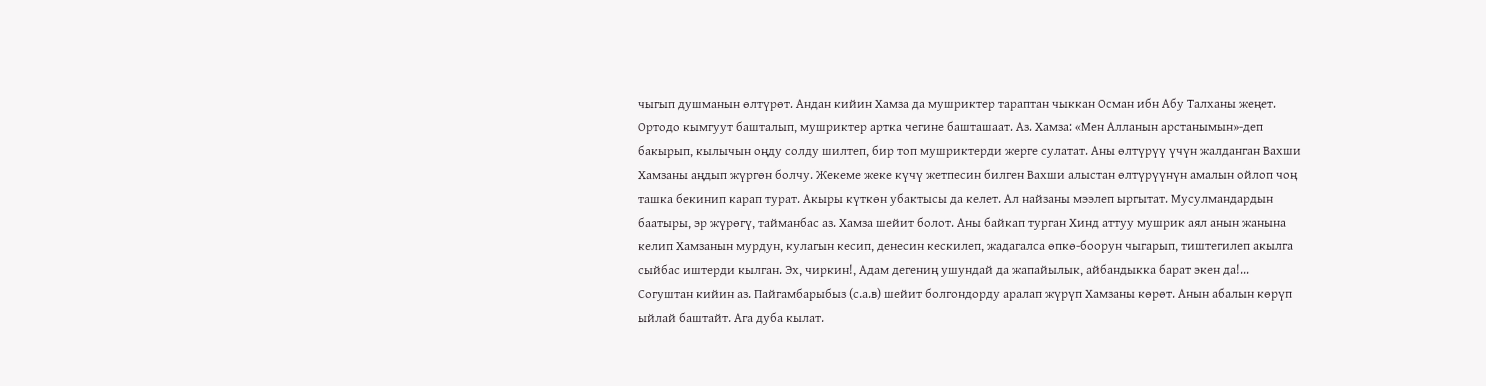чыгып душманын өлтүрөт. Андан кийин Хамза да мушриктер тараптан чыккан Осман ибн Абу Талханы жеңет. Ортодо кымгуут башталып, мушриктер артка чегине башташаат. Аз. Хамза: «Мен Алланын арстанымын»-деп бакырып, кылычын оңду солду шилтеп, бир топ мушриктерди жерге сулатат. Аны өлтүрүү үчүн жалданган Вахши Хамзаны аңдып жүргөн болчу. Жекеме жеке күчү жетпесин билген Вахши алыстан өлтүрүүнүн амалын ойлоп чоң ташка бекинип карап турат. Акыры күткөн убактысы да келет. Ал найзаны мээлеп ыргытат. Мусулмандардын баатыры, эр жүрөгү, тайманбас аз. Хамза шейит болот. Аны байкап турган Хинд аттуу мушрик аял анын жанына келип Хамзанын мурдун, кулагын кесип, денесин кескилеп, жадагалса өпкө-боорун чыгарып, тиштегилеп акылга сыйбас иштерди кылган. Эх, чиркин!, Адам дегениң ушундай да жапайылык, айбандыкка барат экен да!...
Согуштан кийин аз. Пайгамбарыбыз (с.а.в) шейит болгондорду аралап жүрүп Хамзаны көрөт. Анын абалын көрүп ыйлай баштайт. Ага дуба кылат.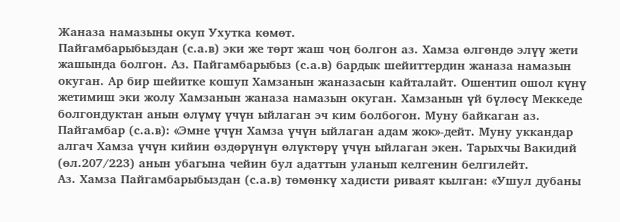Жаназа намазыны окуп Ухутка көмөт.
Пайгамбарыбыздан (с.а.в) эки же төрт жаш чоң болгон аз. Хамза өлгөндө элүү жети жашында болгон. Аз. Пайгамбарыбыз (с.а.в) бардык шейиттердин жаназа намазын окуган. Ар бир шейитке кошуп Хамзанын жаназасын кайталайт. Ошентип ошол күнү жетимиш эки жолу Хамзанын жаназа намазын окуган. Хамзанын үй бүлөсү Меккеде болгондуктан анын өлүмү үчүн ыйлаган эч ким болбогон. Муну байкаган аз. Пайгамбар (с.а.в): «Эмне үчүн Хамза үчүн ыйлаган адам жок»-дейт. Муну уккандар алгач Хамза үчүн кийин өздөрүнүн өлүктөрү үчүн ыйлаган экен. Тарыхчы Вакидий (өл.207/223) анын убагына чейин бул адаттын уланып келгенин белгилейт.
Аз. Хамза Пайгамбарыбыздан (с.а.в) төмөнкү хадисти риваят кылган: «Ушул дубаны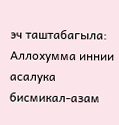эч таштабагыла: Аллохумма иннии асалука бисмикал-азам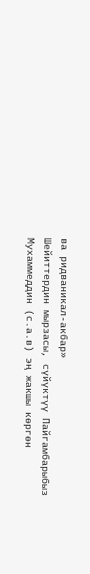ва ридваникал-акбар»
Шейиттердин мырзасы, сүйүктүү Пайгамбарыбыз Мухаммеддин (с.а.в) эң жакшы көргөн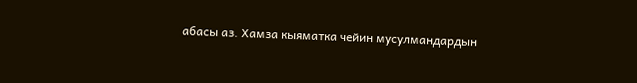абасы аз. Хамза кыяматка чейин мусулмандардын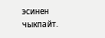эсинен чыкпайт.